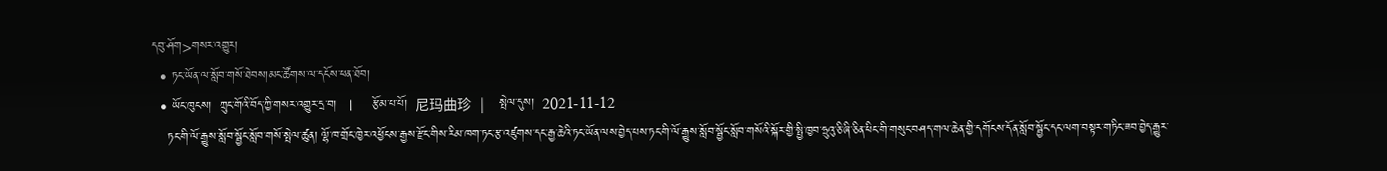དབུ་ཤོག>གསར་འགྱུར།
  • ཏང་ཡོན་ལ་སློབ་གསོ་ཐེབས།མང་ཚོགས་ལ་དངོས་ཕན་ཐོབ།
  • ཡོང་ཁུངས།  ཀྲུང་གོའི་བོད་ཀྱི་གསར་འགྱུར་དྲ་བ།   |     རྩོམ་པ་པོ།  尼玛曲珍   |     སྤེལ་དུས།  2021-11-12
    ཏང་གི་ལོ་རྒྱུས་སློབ་སྦྱོང་སློབ་གསོ་སྤེལ་ཚུན། ལྷོ་ཁ་གྲོང་ཁྱེར་འཕྱོངས་རྒྱས་རྫོང་གིས་རིམ་ཁག་ཏང་རྩ་འཛུགས་དང་རྒྱ་ཆེའི་ཏང་ཡོན་ལས་བྱེད་པས་ཏང་གི་ལོ་རྒྱུས་སློབ་སྦྱོང་སློབ་གསོའི་སྐོར་གྱི་སྤྱི་ཁྱབ་ཧྲུའུ་ཅི་ཞི་ཅིན་ཕིང་གི་གསུང་བཤད་གལ་ཆེན་གྱི་དགོངས་དོན་སློབ་སྦྱོང་དང་ལག་བསྟར་གཏིང་ཟབ་བྱེད་རྒྱུར་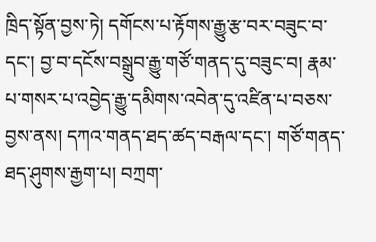ཁྲིད་སྟོན་བྱས་ཏེ། དགོངས་པ་རྟོགས་རྒྱུ་རྩ་བར་བཟུང་བ་དང་། བྱ་བ་དངོས་བསྒྲུབ་རྒྱུ་གཙོ་གནད་དུ་བཟུང་བ། རྣམ་པ་གསར་པ་འབྱེད་རྒྱུ་དམིགས་འབེན་དུ་འཛིན་པ་བཅས་བྱས་ནས། དཀའ་གནད་ཐད་ཚད་བརྒལ་དང་། གཙོ་གནད་ཐད་ཤུགས་རྒྱག་པ། བཀྲག་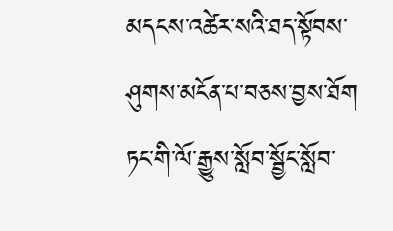མདངས་འཚེར་སའི་ཐད་སྟོབས་ཤུགས་མངོན་པ་བཅས་བྱས་ཐོག ཏང་གི་ལོ་རྒྱུས་སློབ་སྦྱོང་སློབ་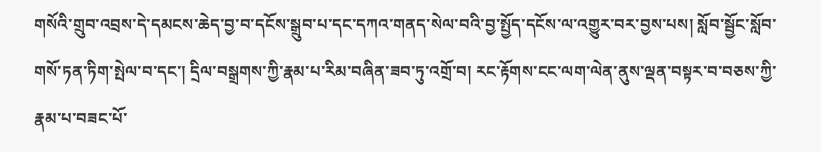གསོའི་གྲུབ་འབྲས་དེ་དམངས་ཆེད་བྱ་བ་དངོས་སྒྲུབ་པ་དང་དཀའ་གནད་སེལ་བའི་བྱ་སྤྱོད་དངོས་ལ་འགྱུར་བར་བྱས་པས། སློབ་སྦྱོང་སློབ་གསོ་ཏན་ཏིག་སྤེལ་བ་དང་། དྲིལ་བསྒྲགས་ཀྱི་རྣམ་པ་རིམ་བཞིན་ཟབ་ཏུ་འགྲོ་བ། རང་རྟོགས་ངང་ལག་ལེན་ནུས་ལྡན་བསྟར་བ་བཅས་ཀྱི་རྣམ་པ་བཟང་པོ་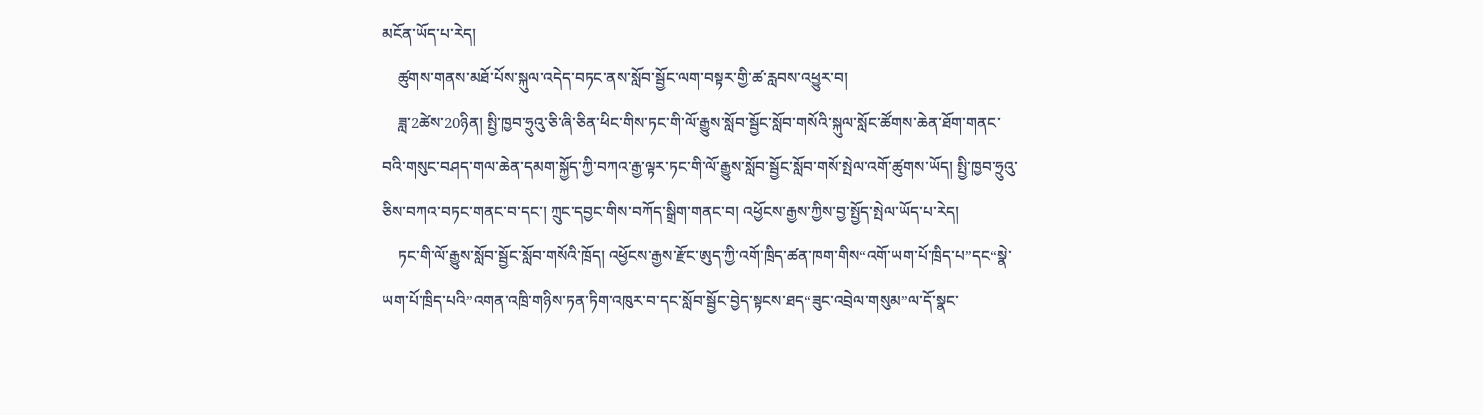མངོན་ཡོད་པ་རེད།
    ཚུགས་གནས་མཐོ་པོས་སྐུལ་འདེད་བཏང་ནས་སློབ་སྦྱོང་ལག་བསྟར་གྱི་ཚ་རླབས་འཕྱུར་བ།
    ཟླ་2ཚེས་20ཉིན། སྤྱི་ཁྱབ་ཧྲུའུ་ཅི་ཞི་ཅིན་ཕིང་གིས་ཏང་གི་ལོ་རྒྱུས་སློབ་སྦྱོང་སློབ་གསོའི་སྐུལ་སློང་ཚོགས་ཆེན་ཐོག་གནང་བའི་གསུང་བཤད་གལ་ཆེན་དམག་སྐྱོད་ཀྱི་བཀའ་རྒྱ་ལྟར་ཏང་གི་ལོ་རྒྱུས་སློབ་སྦྱོང་སློབ་གསོ་སྤེལ་འགོ་ཚུགས་ཡོད། སྤྱི་ཁྱབ་ཧྲུའུ་ཅིས་བཀའ་བཏང་གནང་བ་དང་། ཀྲུང་དབྱང་གིས་བཀོད་སྒྲིག་གནང་བ། འཕྱོངས་རྒྱས་ཀྱིས་བྱ་སྤྱོད་སྤེལ་ཡོད་པ་རེད།
    ཏང་གི་ལོ་རྒྱུས་སློབ་སྦྱོང་སློབ་གསོའི་ཁྲོད། འཕྱོངས་རྒྱས་རྫོང་ཨུད་ཀྱི་འགོ་ཁྲིད་ཚན་ཁག་གིས“འགོ་ཡག་པོ་ཁྲིད་པ”དང“སྣེ་ཡག་པོ་ཁྲིད་པའི”འགན་འཁྲི་གཉིས་ཏན་ཏིག་འཁུར་བ་དང་སློབ་སྦྱོང་བྱེད་སྟངས་ཐད“ཟུང་འབྲེལ་གསུམ”ལ་དོ་སྣང་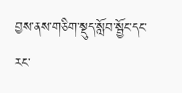བྱས་ནས་གཅིག་སྡུད་སློབ་སྦྱོང་དང་རང་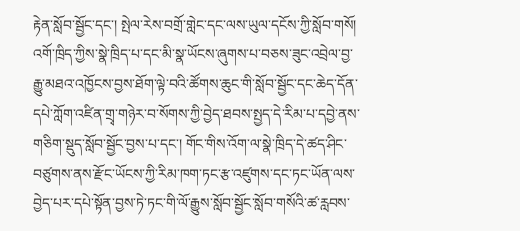རྟེན་སློབ་སྦྱོང་དང་། སྤེལ་རེས་བགྲོ་གླེང་དང་ལས་ཡུལ་དངོས་ཀྱི་སློབ་གསོ། འགོ་ཁྲིད་ཀྱིས་སྣེ་ཁྲིད་པ་དང་མི་སྣ་ཡོངས་ཞུགས་པ་བཅས་ཟུང་འབྲེལ་བྱ་རྒྱུ་མཐའ་འཁྱོངས་བྱས་ཐོག་ལྟེ་བའི་ཚོགས་ཆུང་གི་སློབ་སྦྱོང་དང་ཆེད་དོན་དཔེ་ཀློག་འཛིན་གྲྭ་གཉེར་བ་སོགས་ཀྱི་བྱེད་ཐབས་སྤྱད་དེ་རིམ་པ་དབྱེ་ནས་གཅིག་སྡུད་སློབ་སྦྱོང་བྱས་པ་དང་། གོང་གིས་འོག་ལ་སྣེ་ཁྲིད་དེ་ཚད་ཤིང་བཙུགས་ནས་རྫོང་ཡོངས་ཀྱི་རིམ་ཁག་ཏང་རྩ་འཛུགས་དང་ཏང་ཡོན་ལས་བྱེད་པར་དཔེ་སྟོན་བྱས་ཏེ་ཏང་གི་ལོ་རྒྱུས་སློབ་སྦྱོང་སློབ་གསོའི་ཚ་རླབས་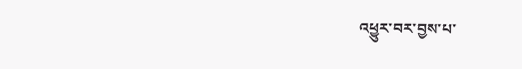འཕྱུར་བར་བྱས་པ་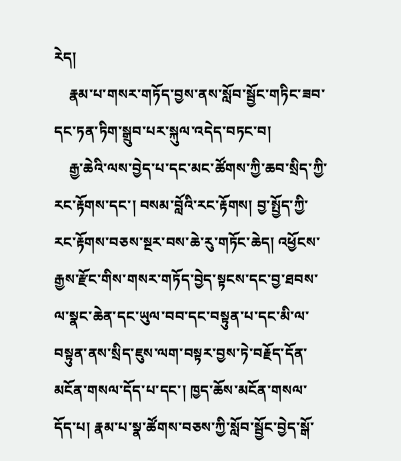རེད།
    རྣམ་པ་གསར་གཏོད་བྱས་ནས་སློབ་སྦྱོང་གཏིང་ཟབ་དང་ཏན་ཏིག་སྒྲུབ་པར་སྐུལ་འདེད་བཏང་བ།
    རྒྱ་ཆེའི་ལས་བྱེད་པ་དང་མང་ཚོགས་ཀྱི་ཆབ་སྲིད་ཀྱི་རང་རྟོགས་དང་། བསམ་བློའི་རང་རྟོགས། བྱ་སྤྱོད་ཀྱི་རང་རྟོགས་བཅས་སྔར་བས་ཆེ་རུ་གཏོང་ཆེད། འཕྱོངས་རྒྱས་རྫོང་གིས་གསར་གཏོད་བྱེད་སྟངས་དང་བྱ་ཐབས་ལ་སྣང་ཆེན་དང་ཡུལ་བབ་དང་བསྟུན་པ་དང་མི་ལ་བསྟུན་ནས་སྲིད་ཇུས་ལག་བསྟར་བྱས་ཏེ་བརྗོད་དོན་མངོན་གསལ་དོད་པ་དང་། ཁྱད་ཆོས་མངོན་གསལ་དོད་པ། རྣམ་པ་སྣ་ཚོགས་བཅས་ཀྱི་སློབ་སྦྱོང་བྱེད་སྒོ་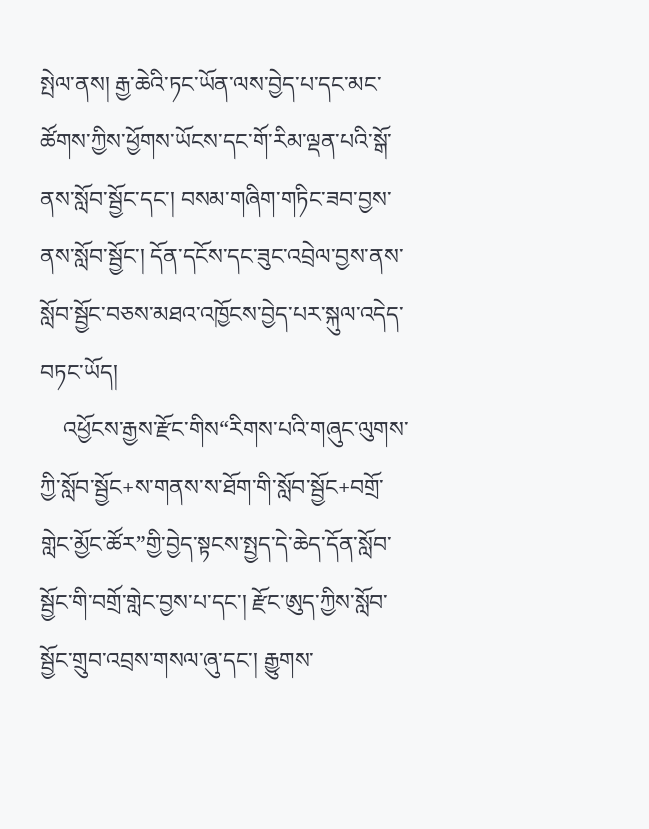སྤེལ་ནས། རྒྱ་ཆེའི་ཏང་ཡོན་ལས་བྱེད་པ་དང་མང་ཚོགས་ཀྱིས་ཕྱོགས་ཡོངས་དང་གོ་རིམ་ལྡན་པའི་སྒོ་ནས་སློབ་སྦྱོང་དང་། བསམ་གཞིག་གཏིང་ཟབ་བྱས་ནས་སློབ་སྦྱོང་། དོན་དངོས་དང་ཟུང་འབྲེལ་བྱས་ནས་སློབ་སྦྱོང་བཅས་མཐའ་འཁྱོངས་བྱེད་པར་སྐུལ་འདེད་བཏང་ཡོད།
    འཕྱོངས་རྒྱས་རྫོང་གིས“རིགས་པའི་གཞུང་ལུགས་ཀྱི་སློབ་སྦྱོང+ས་གནས་ས་ཐོག་གི་སློབ་སྦྱོང+བགྲོ་གླེང་མྱོང་ཚོར”གྱི་བྱེད་སྟངས་སྤྱད་དེ་ཆེད་དོན་སློབ་སྦྱོང་གི་བགྲོ་གླེང་བྱས་པ་དང་། རྫོང་ཨུད་ཀྱིས་སློབ་སྦྱོང་གྲུབ་འབྲས་གསལ་ཞུ་དང་། རྒྱུགས་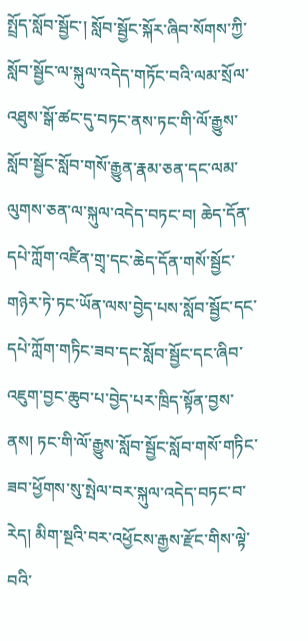སྤྲོད་སློབ་སྦྱོང་། སློབ་སྦྱོང་སྐོར་ཞིབ་སོགས་ཀྱི་སློབ་སྦྱོང་ལ་སྐུལ་འདེད་གཏོང་བའི་ལམ་སྲོལ་འཐུས་སྒོ་ཚང་དུ་བཏང་ནས་ཏང་གི་ལོ་རྒྱུས་སློབ་སྦྱོང་སློབ་གསོ་རྒྱུན་རྣམ་ཅན་དང་ལམ་ལུགས་ཅན་ལ་སྐུལ་འདེད་བཏང་བ། ཆེད་དོན་དཔེ་ཀློག་འཛིན་གྲྭ་དང་ཆེད་དོན་གསོ་སྦྱོང་གཉེར་ཏེ་ཏང་ཡོན་ལས་བྱེད་པས་སློབ་སྦྱོང་དང་དཔེ་ཀློག་གཏིང་ཟབ་དང་སློབ་སྦྱོང་དང་ཞིབ་འཇུག་བྱང་ཆུབ་པ་བྱེད་པར་ཁྲིད་སྟོན་བྱས་ནས། ཏང་གི་ལོ་རྒྱུས་སློབ་སྦྱོང་སློབ་གསོ་གཏིང་ཟབ་ཕྱོགས་སུ་སྤེལ་བར་སྐུལ་འདེད་བཏང་བ་རེད། མིག་སྔའི་བར་འཕྱོངས་རྒྱས་རྫོང་གིས་ལྟེ་བའི་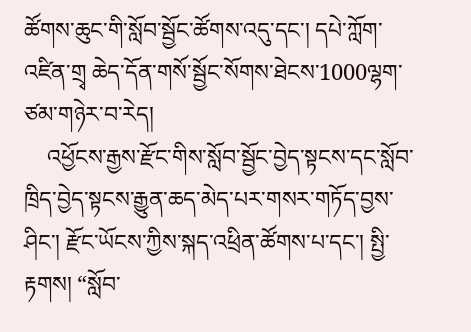ཚོགས་ཆུང་གི་སློབ་སྦྱོང་ཚོགས་འདུ་དང་། དཔེ་ཀློག་འཛིན་གྲྭ ཆེད་དོན་གསོ་སྦྱོང་སོགས་ཐེངས་1000ལྷག་ཙམ་གཉེར་བ་རེད།
    འཕྱོངས་རྒྱས་རྫོང་གིས་སློབ་སྦྱོང་བྱེད་སྟངས་དང་སློབ་ཁྲིད་བྱེད་སྟངས་རྒྱུན་ཆད་མེད་པར་གསར་གཏོད་བྱས་ཤིང་། རྫོང་ཡོངས་ཀྱིས་སྐད་འཕྲིན་ཚོགས་པ་དང་། སྤྱི་རྟགས། “སློབ་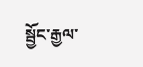སྦྱོང་རྒྱལ་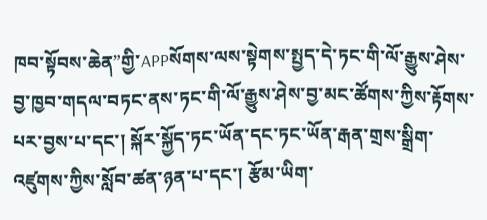ཁབ་སྟོབས་ཆེན”གྱི་APPསོགས་ལས་སྟེགས་སྤྱད་དེ་ཏང་གི་ལོ་རྒྱུས་ཤེས་བྱ་ཁྱབ་གདལ་བཏང་ནས་ཏང་གི་ལོ་རྒྱུས་ཤེས་བྱ་མང་ཚོགས་ཀྱིས་རྟོགས་པར་བྱས་པ་དང་། སྐོར་སྐྱོད་ཏང་ཡོན་དང་ཏང་ཡོན་རྒན་གྲས་སྒྲིག་འཛུགས་ཀྱིས་སློབ་ཚན་ཉན་པ་དང་། རྩོམ་ཡིག་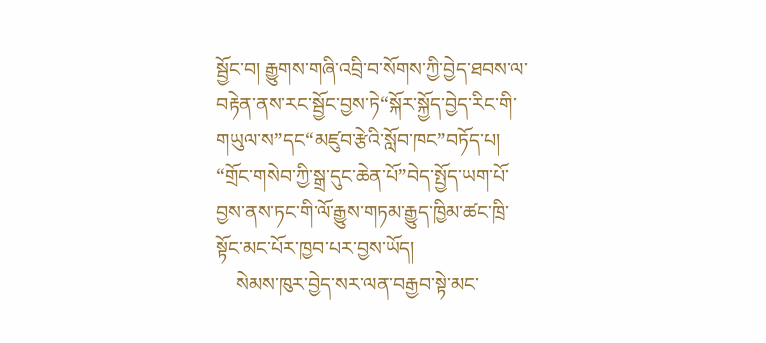སྦྱོང་བ། རྒྱུགས་གཞི་འབྲི་བ་སོགས་ཀྱི་བྱེད་ཐབས་ལ་བརྟེན་ནས་རང་སྦྱོང་བྱས་ཏེ“སྐོར་སྐྱོད་བྱེད་རིང་གི་གཡུལ་ས”དང“མཛུབ་རྩེའི་སློབ་ཁང”བཏོད་པ། “གྲོང་གསེབ་ཀྱི་སྒྲ་དུང་ཆེན་པོ”བེད་སྤྱོད་ཡག་པོ་བྱས་ནས་ཏང་གི་ལོ་རྒྱུས་གཏམ་རྒྱུད་ཁྱིམ་ཚང་ཁྲི་སྟོང་མང་པོར་ཁྱབ་པར་བྱས་ཡོད།
    སེམས་ཁུར་བྱེད་སར་ལན་བརྒྱབ་སྟེ་མང་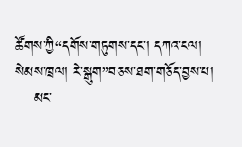ཚོགས་ཀྱི“དགོས་གཏུགས་དང་། དཀའ་ངལ། སེམས་ཁྲལ། རེ་སྒུག”བཅས་ཐག་གཅོད་བྱས་པ།
    མང་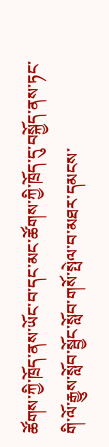ཚོགས་ཀྱི་ཁྲོད་ནས་ཡོང་བ་དང་མང་ཚོགས་ཀྱི་ཁྲོད་དུ་བསྐྱོད་ནས་ཏང་གི་ལོ་རྒྱུས་སློབ་སྦྱོང་སློབ་གསོ་སྤེལ་བ་མཐར་དམངས་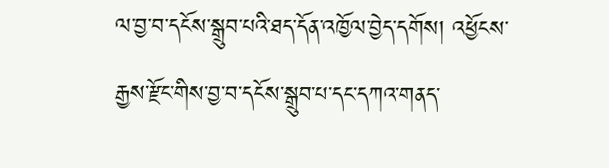ལ་བྱ་བ་དངོས་སྒྲུབ་པའི་ཐད་དོན་འཁྱོལ་བྱེད་དགོས། འཕྱོངས་རྒྱས་རྫོང་གིས་བྱ་བ་དངོས་སྒྲུབ་པ་དང་དཀའ་གནད་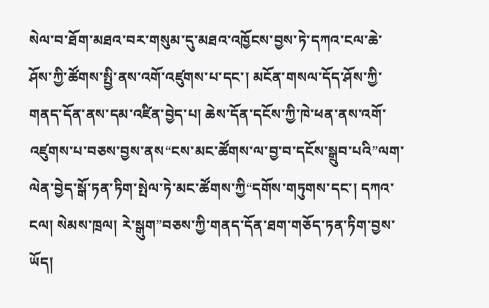སེལ་བ་ཐོག་མཐའ་བར་གསུམ་དུ་མཐའ་འཁྱོངས་བྱས་ཏེ་དཀའ་ངལ་ཆེ་ཤོས་ཀྱི་ཚོགས་སྤྱི་ནས་འགོ་འཛུགས་པ་དང་། མངོན་གསལ་དོད་ཤོས་ཀྱི་གནད་དོན་ནས་དམ་འཛིན་བྱེད་པ། ཆེས་དོན་དངོས་ཀྱི་ཁེ་ཕན་ནས་འགོ་འཛུགས་པ་བཅས་བྱས་ནས“ངས་མང་ཚོགས་ལ་བྱ་བ་དངོས་སྒྲུབ་པའི”ལག་ལེན་བྱེད་སྒོ་ཏན་ཏིག་སྤེལ་ཏེ་མང་ཚོགས་ཀྱི“དགོས་གཏུགས་དང་། དཀའ་ངལ། སེམས་ཁྲལ། རེ་སྒུག”བཅས་ཀྱི་གནད་དོན་ཐག་གཅོད་ཏན་ཏིག་བྱས་ཡོད།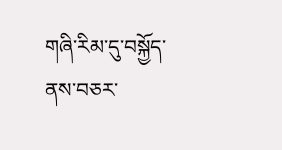གཞི་རིམ་དུ་བསྐྱོད་ནས་བཅར་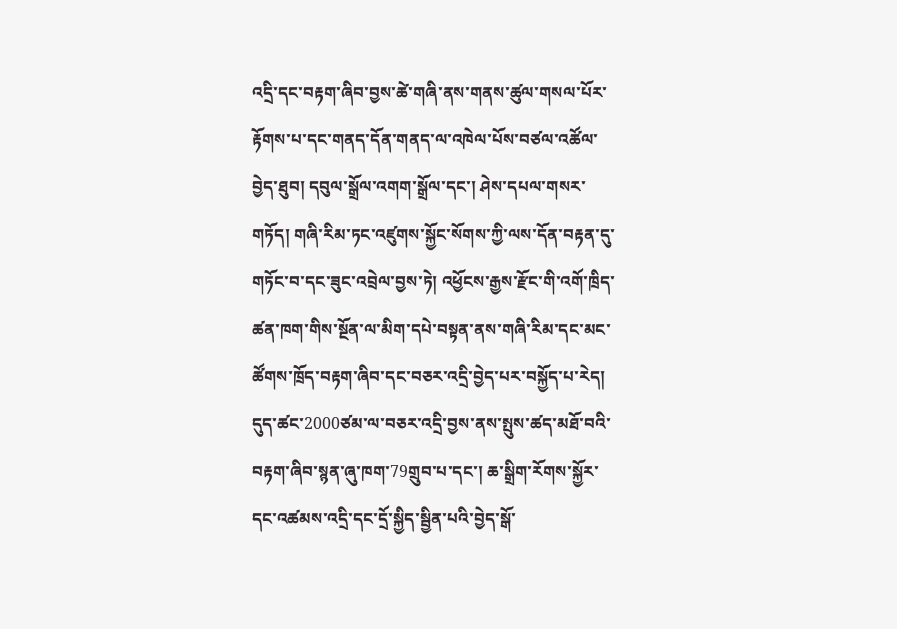འདྲི་དང་བརྟག་ཞིབ་བྱས་ཚེ་གཞི་ནས་གནས་ཚུལ་གསལ་པོར་རྟོགས་པ་དང་གནད་དོན་གནད་ལ་འཁེལ་པོས་བཙལ་འཚོལ་བྱེད་ཐུབ། དབུལ་སྒྲོལ་འགག་སྒྲོལ་དང་། ཤེས་དཔལ་གསར་གཏོད། གཞི་རིམ་ཏང་འཛུགས་སྐྱོང་སོགས་ཀྱི་ལས་དོན་བརྟན་དུ་གཏོང་བ་དང་ཟུང་འབྲེལ་བྱས་ཏེ། འཕྱོངས་རྒྱས་རྫོང་གི་འགོ་ཁྲིད་ཚན་ཁག་གིས་སྔོན་ལ་མིག་དཔེ་བསྟན་ནས་གཞི་རིམ་དང་མང་ཚོགས་ཁྲོད་བརྟག་ཞིབ་དང་བཅར་འདྲི་བྱེད་པར་བསྐྱོད་པ་རེད། དུད་ཚང་2000ཙམ་ལ་བཅར་འདྲི་བྱས་ནས་སྤུས་ཚད་མཐོ་བའི་བརྟག་ཞིབ་སྙན་ཞུ་ཁག་79གྲུབ་པ་དང་། ཆ་སྒྲིག་རོགས་སྐྱོར་དང་འཚམས་འདྲི་དང་དྲོ་སྐྱིད་སྦྱིན་པའི་བྱེད་སྒོ་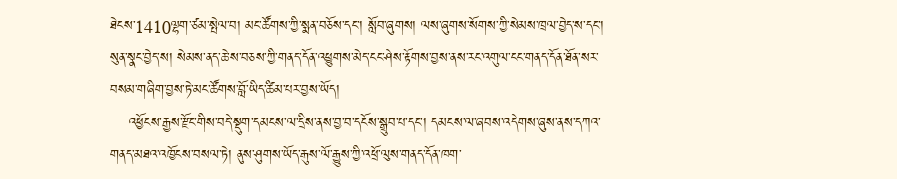ཐེངས་1410ལྷག་ཙམ་སྤེལ་བ། མང་ཚོགས་ཀྱི་སྨན་བཅོས་དང་། སློབ་ཞུགས། ལས་ཞུགས་སོགས་ཀྱི་སེམས་ཁྲལ་བྱེད་ས་དང་། སུན་སྣང་བྱེད་ས། སེམས་ནད་ཆེ་ས་བཅས་ཀྱི་གནད་དོན་འཕྱུགས་མེད་ངང་ཤེས་རྟོགས་བྱས་ནས་རང་འགུལ་ངང་གནད་དོན་ཐོན་སར་བསམ་གཞིག་བྱས་ཏེ་མང་ཚོགས་བློ་ཡིད་ཚིམ་པར་བྱས་ཡོད།
    འཕྱོངས་རྒྱས་རྫོང་གིས་བདེ་སྡུག་དམངས་ལ་དྲིས་ནས་བྱ་བ་དངོས་སྒྲུབ་པ་དང་། དམངས་ལ་ཞབས་འདེགས་ཞུས་ནས་དཀའ་གནད་མཐའ་འཁྱོངས་བསལ་ཏེ། ནུས་ཤུགས་ཡོད་རྒུས་ལོ་རྒྱུས་ཀྱི་འཕྲོ་ལུས་གནད་དོན་ཁག་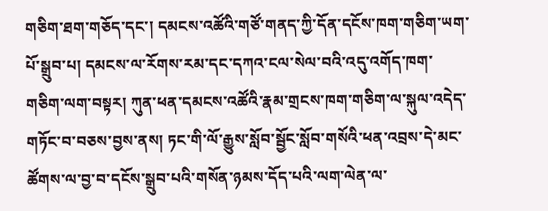གཅིག་ཐག་གཅོད་དང་། དམངས་འཚོའི་གཙོ་གནད་ཀྱི་དོན་དངོས་ཁག་གཅིག་ཡག་པོ་སྒྲུབ་པ། དམངས་ལ་རོགས་རམ་དང་དཀའ་ངལ་སེལ་བའི་འདུ་འགོད་ཁག་གཅིག་ལག་བསྟར། ཀུན་ཕན་དམངས་འཚོའི་རྣམ་གྲངས་ཁག་གཅིག་ལ་སྐུལ་འདེད་གཏོང་བ་བཅས་བྱས་ནས། ཏང་གི་ལོ་རྒྱུས་སློབ་སྦྱོང་སློབ་གསོའི་ཕན་འབྲས་དེ་མང་ཚོགས་ལ་བྱ་བ་དངོས་སྒྲུབ་པའི་གསོན་ཉམས་དོད་པའི་ལག་ལེན་ལ་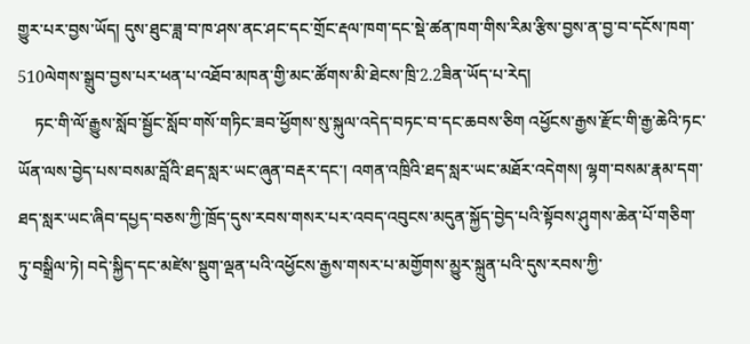གྱུར་པར་བྱས་ཡོད། དུས་ཐུང་ཟླ་བ་ཁ་ཤས་ནང་ཤང་དང་གྲོང་རྡལ་ཁག་དང་སྡེ་ཚན་ཁག་གིས་རིམ་རྩིས་བྱས་ན་བྱ་བ་དངོས་ཁག་510ལེགས་སྒྲུབ་བྱས་པར་ཕན་པ་འཐོབ་མཁན་གྱི་མང་ཚོགས་མི་ཐེངས་ཁྲི་2.2ཟིན་ཡོད་པ་རེད།
    ཏང་གི་ལོ་རྒྱུས་སློབ་སྦྱོང་སློབ་གསོ་གཏིང་ཟབ་ཕྱོགས་སུ་སྐུལ་འདེད་བཏང་བ་དང་ཆབས་ཅིག འཕྱོངས་རྒྱས་རྫོང་གི་རྒྱ་ཆེའི་ཏང་ཡོན་ལས་བྱེད་པས་བསམ་བློའི་ཐད་སླར་ཡང་ཞུན་བརྡར་དང་། འགན་འཁྲིའི་ཐད་སླར་ཡང་མཐོར་འདེགས། ལྷག་བསམ་རྣམ་དག་ཐད་སླར་ཡང་ཞིབ་དཔྱད་བཅས་ཀྱི་ཁྲོད་དུས་རབས་གསར་པར་འབད་འབུངས་མདུན་སྐྱོད་བྱེད་པའི་སྟོབས་ཤུགས་ཆེན་པོ་གཅིག་ཏུ་བསྒྲིལ་ཏེ། བདེ་སྐྱིད་དང་མཛེས་སྡུག་ལྡན་པའི་འཕྱོངས་རྒྱས་གསར་པ་མགྱོགས་མྱུར་སྐྲུན་པའི་དུས་རབས་ཀྱི་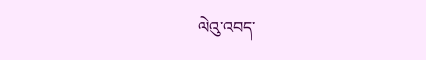ལེའུ་འབད་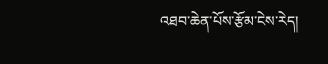འཐབ་ཆེན་པོས་རྩོམ་ངེས་རེད།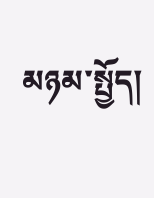མཉམ་སྤྱོད།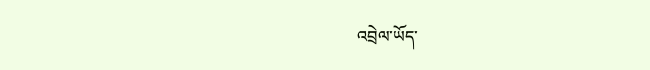འབྲེལ་ཡོད་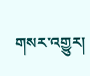གསར་འགྱུར།